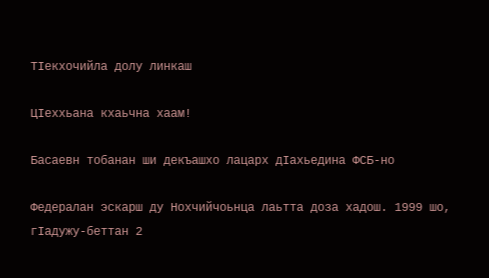ТIекхочийла долу линкаш

ЦIеххьана кхаьчна хаам!

Басаевн тобанан ши декъашхо лацарх дIахьедина ФСБ-но

Федералан эскарш ду Нохчийчоьнца лаьтта доза хадош. 1999 шо, гIадужу-беттан 2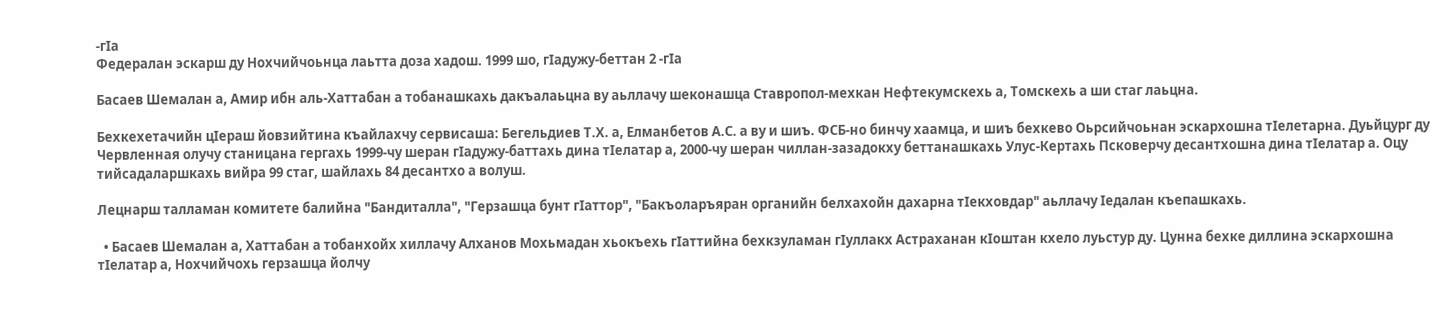-гIа
Федералан эскарш ду Нохчийчоьнца лаьтта доза хадош. 1999 шо, гIадужу-беттан 2 -гIа

Басаев Шемалан а, Амир ибн аль-Хаттабан а тобанашкахь дакъалаьцна ву аьллачу шеконашца Ставропол-мехкан Нефтекумскехь а, Томскехь а ши стаг лаьцна.

Бехкехетачийн цIераш йовзийтина къайлахчу сервисаша: Бегельдиев Т.Х. а, Елманбетов А.С. а ву и шиъ. ФСБ-но бинчу хаамца, и шиъ бехкево Оьрсийчоьнан эскархошна тIелетарна. Дуьйцург ду Червленная олучу станицана гергахь 1999-чу шеран гIадужу-баттахь дина тIелатар а, 2000-чу шеран чиллан-зазадокху беттанашкахь Улус-Кертахь Псковерчу десантхошна дина тIелатар а. Оцу тийсадаларшкахь вийра 99 стаг, шайлахь 84 десантхо а волуш.

Лецнарш талламан комитете балийна "Бандиталла", "Герзашца бунт гIаттор", "Бакъоларъяран органийн белхахойн дахарна тIекховдар" аьллачу Iедалан къепашкахь.

  • Басаев Шемалан а, Хаттабан а тобанхойх хиллачу Алханов Мохьмадан хьокъехь гIаттийна бехкзуламан гIуллакх Астраханан кIоштан кхело луьстур ду. Цунна бехке диллина эскархошна тIелатар а, Нохчийчохь герзашца йолчу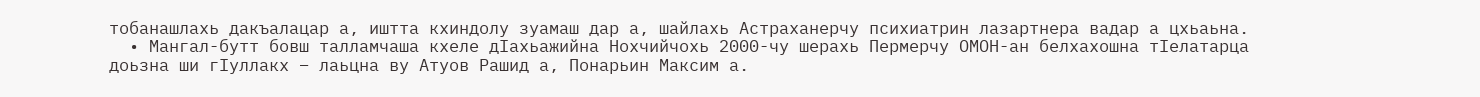тобанашлахь дакъалацар а, иштта кхиндолу зуамаш дар а, шайлахь Астраханерчу психиатрин лазартнера вадар а цхьаьна.
  • Мангал-бутт бовш талламчаша кхеле дIахьажийна Нохчийчохь 2000-чу шерахь Пермерчу ОМОН-ан белхахошна тIелатарца доьзна ши гIуллакх – лаьцна ву Атуов Рашид а, Понарьин Максим а.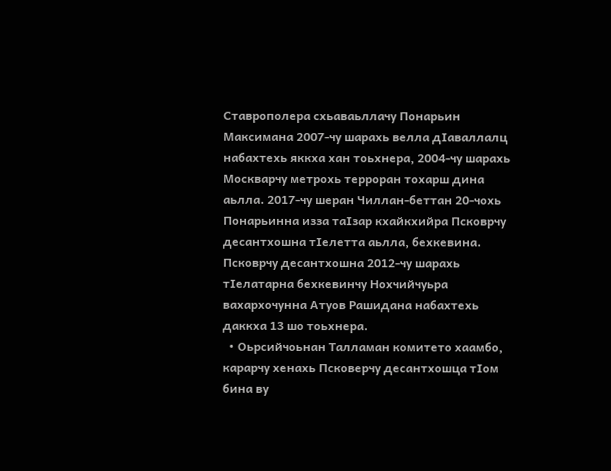Ставрополера схьаваьллачу Понарьин Максимана 2007-чу шарахь велла дIаваллалц набахтехь яккха хан тоьхнера, 2004-чу шарахь Москварчу метрохь терроран тохарш дина аьлла. 2017-чу шеран Чиллан-беттан 20-чохь Понарьинна изза таIзар кхайкхийра Псковрчу десантхошна тIелетта аьлла, бехкевина. Псковрчу десантхошна 2012-чу шарахь тIелатарна бехкевинчу Нохчийчуьра вахархочунна Атуов Рашидана набахтехь даккха 13 шо тоьхнера.
  • Оьрсийчоьнан Талламан комитето хаамбо, карарчу хенахь Псковерчу десантхошца тIом бина ву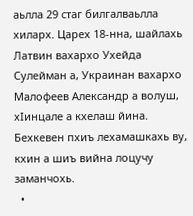аьлла 29 стаг билгалваьлла хиларх. Царех 18-нна, шайлахь Латвин вахархо Ухейда Сулейман а, Украинан вахархо Малофеев Александр а волуш, хIинцале а кхелаш йина. Бехкевен пхиъ лехамашкахь ву, кхин а шиъ вийна лоцучу заманчохь.
  •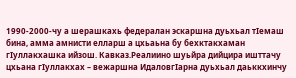1990-2000-чу а шерашкахь федералан эскаршна дуьхьал тIемаш бина, амма амнисти елларш а цхьаьна бу бехктакхаман гIуллакхашка ийзош. Кавказ.Реалиино шуьйра дийцира ишттачу цхьана гIуллакхах – вежаршна ИдаловгIарна дуьхьал даьккхинчу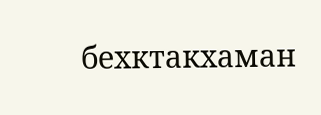бехктакхаман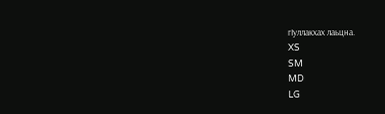гIуллакхах лаьцна.
XS
SM
MD
LG